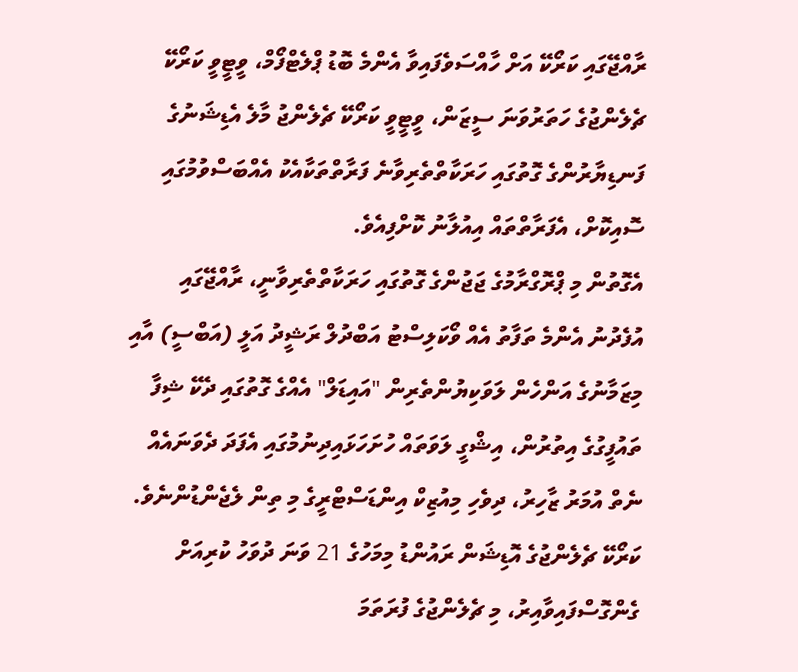ރާއްޖޭގައި ކަރޯކޭ އަށް ހާއްސަވެފައިވާ އެންމެ ބޮޑު ޕްލެޓްފޯމް، ވީޓީވީ ކަރޯކޭ ޗެލެންޖުގެ ހަތަރުވަނަ ސީޒަން، ވީޓީވީ ކަރޯކޭ ޗެލެންޖު މާލެ އެޑިޝަނުގެ ފަނޑިޔާރުންގެ ގޮތުގައި ހަރަކާތްތެރިވާނެ ފަރާތްތަކާއެކު އެއްބަސްވުމުގައި ސޮއިކޮށް، އެފަރާތްތައް އިއުލާނު ކޮށްފިއެވެ.
އެގޮތުން މި ޕްރޮގްރާމުގެ ޖަޖުންގެ ގޮތުގައި ހަރަކާތްތެރިވާނީ، ރާއްޖޭގައި އުފެދުނު އެންމެ ތަފާތު އެއް ވޯކަލިސްޓު އަބްދުލް ރަޝީދު އަލީ (އަބްސީ) އާއި މިޒަމާނުގެ އަންހެން ލަވަކިޔުންތެރިން "އައިޑަލް" އެއްގެ ގޮތުގައި ދެކޭ ޝިފާ ތައުފީގުގެ އިތުރުން، އިޝްގީ ލަވަތައް ހުށަހަޅައިދިނުމުގައި އެފަދަ ދެވަނައެއް ނެތް އުމަރު ޒާހިރު، ދިވެހި މިއުޒިކް އިންޑަސްޓްރީގެ މި ތިން ލެޖެންޑުންނެވެ.
ކަރޯކޭ ޗެލެންޖުގެ އޮޑިޝަން ރައުންޑު މިމަހުގެ 21 ވަނަ ދުވަހު ކުރިއަށް ގެންގޮސްފައިވާއިރު، މި ޗެލެންޖުގެ ފުރަތަމަ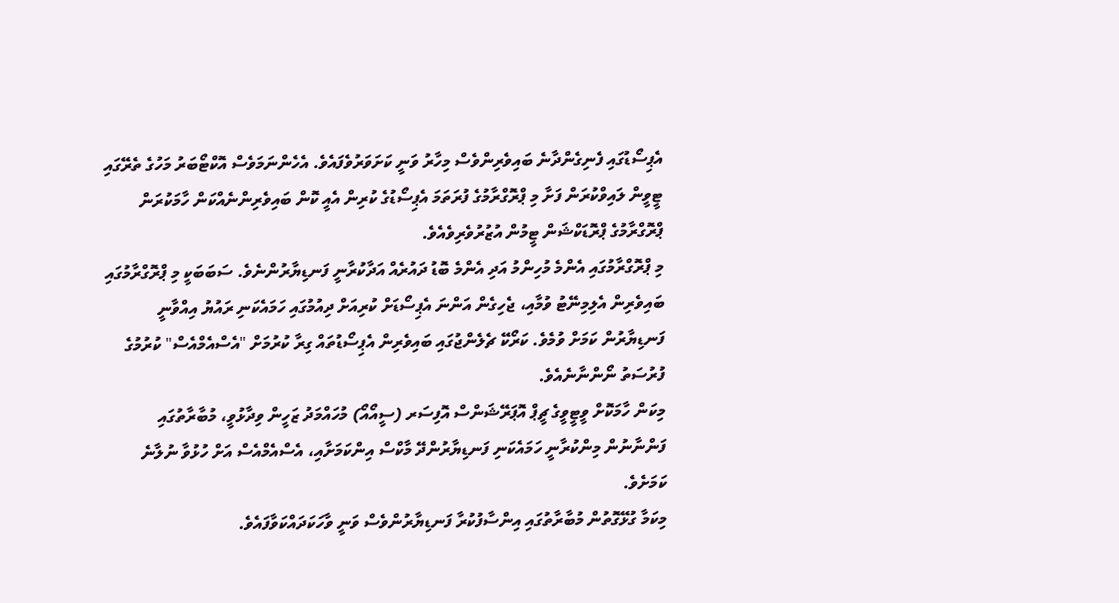އެޕިސޯޑުގައި ފެނިގެންދާނެ ބައިވެރިންވެސް މިހާރު ވަނީ ކަށަވަރުވެފައެވެ. އެހެންނަމަވެސް އޮކްޓޯބަރު މަހުގެ ތެރޭގައި ޓީވީން ލައިވްކުރަން ފަށާ މި ޕްރޮގްރާމުގެ ފުރަތަމަ އެޕިސޯޑުގެ ކުރިން އެއީ ކޮން ބައިވެރިންނެއްކަން ހާމަކުރަން ޕްރޮގްރާމުގެ ޕްރޮޑަކްޝަން ޓީމުން އުޒުރުވެރިވެއެވެ.
މި ޕްރޮގްރާމުގައި އެންމެ މުހިންމު އަދި އެންމެ ބޮޑު ދައުރެއް އަދާކުރާނީ ފަނޑިޔާރުންނެވެ. ސަބަބަކީ މި ޕްރޮގްރާމުގައި ބައިވެރިން އެލިމިނޭޓު ވުމާއި، ޖެހިގެން އަންނަ އެޕިސޯޑަށް ކުރިއަށް ދިއުމުގައި ހަމައެކަނި ރައުޔު އިއްވާނީ ފަނޑިޔާރުން ކަމަށް ވުމެވެ. ކަރޯކޭ ޗެލެންޖުގައި ބައިވެރިން އެޕިސޯޑުތައް ގިރާ ކުރުމަށް "އެސްއެމްއެސް" ކުރުމުގެ ފުރުސަތު ނޯންނާނެއެވެ.
މިކަން ހާމަކޮށް ވީޓީވީގެ ޗީޕް އޮޕަރޭޝަންސް އޮފިސަރ (ސީއޯއޯ) މުހައްމަދު ޒަހީން ވިދާޅުވީ، މުބާރާތުގައި ފަންނާނުން މިންކުރާނީ ހަމައެކަނި ފަނޑިޔާރުންދޭ މާކްސް އިންކަމަށާއި، އެސްއެމްއެސް އަށް ހުޅުވާ ނުލާނެ ކަމަށެވެ.
މިކަމާ ގުޅޭގޮތުން މުބާރާތުގައި އިންސާފުކުރާ ފަނޑިޔާރުންވެސް ވަނީ ވާހަކަދައްކަވާފައެވެ.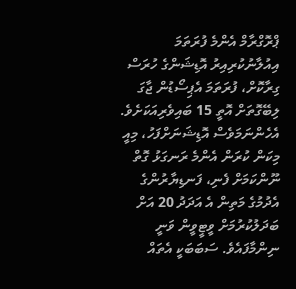ޕްރޮގްރާމް އެންމެ ފުރަތަމަ އިއުލާނުކުރިއިރު އޮޑިޝަންގެ ހުރަސް ގިރާކޮށް، ފުރަތަމަ އެޕިސޯޑުން ޖާގަ ލިބޭގޮތަށް އޮތީ 15 ބައިވެރިއަކަށެވެ. އެހެންނަމަވެސް އޮޑިޝަނަށްފަހު، މިއީ މިކަން ކުރަން އެންމެ ރަނގަޅު ގޮތް ނޫންކަމަށް ފެނި، ފަނޑިޔާރުންގެ އެދުމުގެ މަތިން އެ އަދަދު 20 އަށް ބަދަލުކުރުމަށް ވީޓީވީން ވަނީ ނިންމާފައެވެ. ސަބަބަކީ އެތައް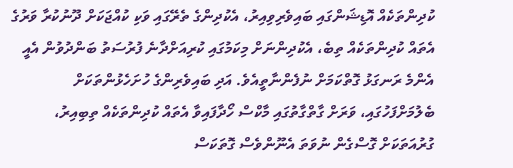ކުދިންތަކެއް އޮޑިޝަންގައި ބައިވެރިވިއިރު، އެކުދިންގެ ތެރޭގައި ވަކި ކުއްޖަކަށް ދޫނުކުރާ ވަރުގެ އެތައް ކުދިންތަކެއް ތިބެ، އެކުދިންނަށް މިކަމުގައި ކުރިއަށްދާނެ ފުރުސަތު ބަންދުވުން އެއީ އެންމެ ރަނގަޅު ގޮތްކަމަށް ނުފެންނާތީއެވެ. އަދި ބައިވެރިންގެ ހުށަހެޅުންތަކަށް ބެލުމަށްފަހުގައި، ވަރަށް ގާތްގާތުގައި މާކްސް ހޯދާފައިވާ އެތައް ކުދިންތަކެއް ތިބިއިރު، ގުރުއަތަކަށް ގޮސްގެން ނުވަތަ އެނޫންވެސް ގޮތަކަސް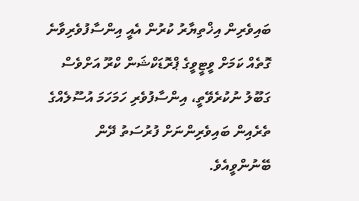ބައިވެރިން އިޚްތިޔާރު ކުރުން އެއީ އިންސާފުވެރިވާނެ ގޮތެއް ކަމަށް ވީޓީވީގެ ޕްރޮޑަކްޝަން ކްރޫ އަށްވެސް ގަބޫލު ނުކުރެވޭތީ، އިންސާފުވެރި ހަމަހަމަ އުސޫލެއްގެ ތެރެއިން ބައިވެރިންނަށް ފުރުސަތު ދޭން ބޭނުންވީއެވެ.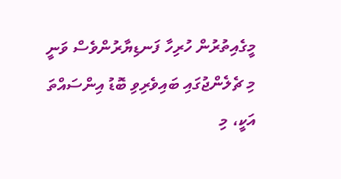މީގެއިތުރުން ހުރިހާ ފަނޑިޔާރުންވެސް ވަނީ މި ޗެލެންޖުގައި ބައިވެރިވި ބޮޑު އިންސައްތަ އަކީ، މި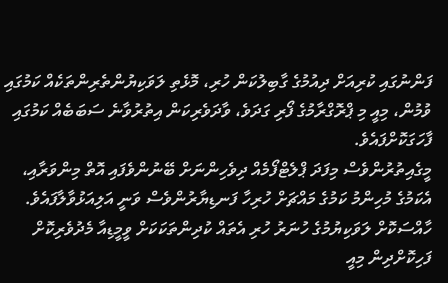ފަންނުގައި ކުރިއަށް ދިއުމުގެ ގާބިލުކަން ހުރި، މޮޅެތި ލަވަކިޔުންތެރިންތަކެއް ކަމުގައި ވުމުން، މިއީ މި ޕްރޮގްރާމުގެ ފޯރި ގަދަވެ، ވާދަވެރިކަން އިތުރުވާނެ ސަބަބެއް ކަމުގައި ފާހަގަކޮށްފައެވެ.
މީގެއިތުރުންވެސް މިފަދަ ޕްލެޓްފޯމެއް ދިވެހިންނަށް ބޭނުންވެފައި އޮތް މިންވަރާއި، އެކަމުގެ މުހިންމު ކަމުގެ މައްޗަށް ހުރިހާ ފަނޑިޔާރުންވެސް ވަނީ އަލިއަޅުވާލާފައެވެ. ހާއްސަކޮށް ލަވަކިޔުމުގެ ހުނަރު ހުރި އެތައް ކުދިންތަކަކަށް ވީމީޑިއާ މެދުވެރިކޮށް ފަހިކޮށްދިން މިއީ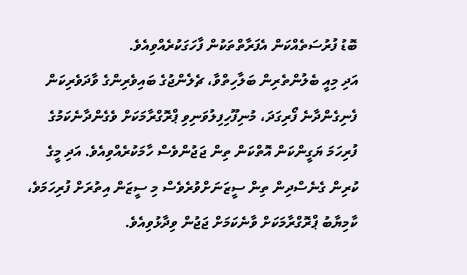ބޮޑު ފުރުސަތެއްކަން އެފަރާތްތަކުން ފާހަގަކުރެއްވިއެވެ.
އަދި މިއީ ބެލުންތެރިން ބަލާހިތްވާ، ޗެލެންޖުގެ ބައިވެރިންގެ ވާދަވެރިކަން ފެނިގެންދާނެ ފޯރިގަދަ، މުނިފޫހިފިލުވަނިވި ޕްރޮގްރާމަކަށް ވެގެންދާނެކަމުގެ ފުރިހަމަ ޔަގީންކަން އޮތްކަން ތިން ޖަޖުންވެސް ހާމަކުރެއްވިއެވެ. އަދި މީގެ ކުރިން ގެނެސްދިން ތިން ސީޒަނަށްވުރެވެސް މި ސީޒަން އިތުރަށް ފުރިހަމަވެ، ކާމިޔާބު ޕްރޮގްރާމަކަށް ވާނެކަމަށް ޖަޖުން ވިދާޅުވިއެވެ.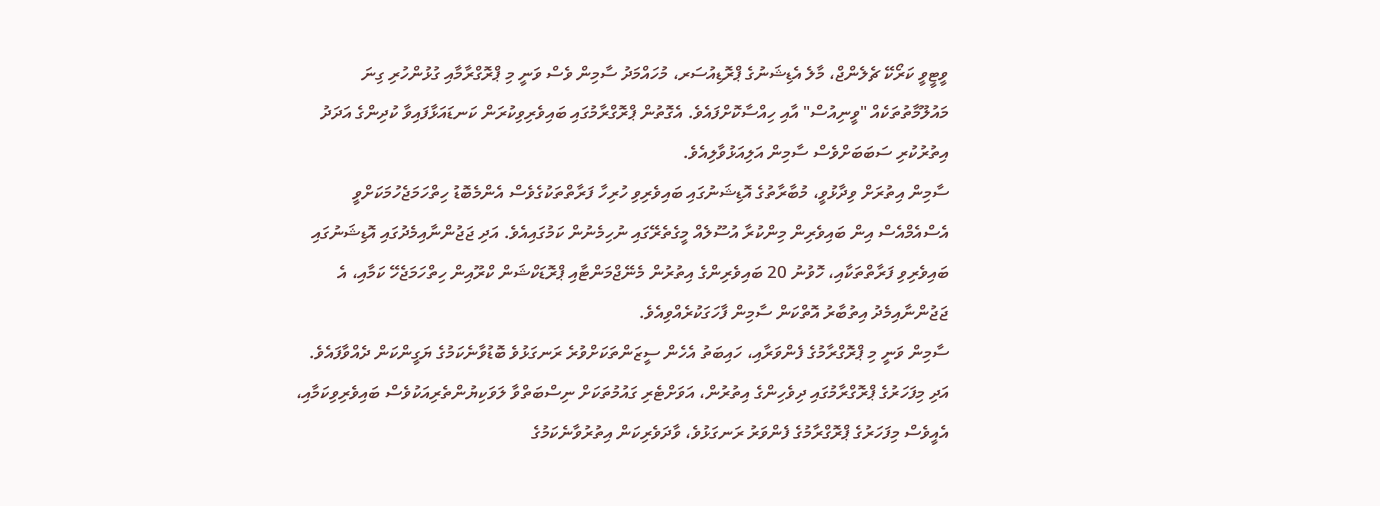ވީޓީވީ ކަރޯކޭ ޗެލެންޖް، މާލެ އެޑިޝަނުގެ ޕްރޮޑިއުސަރ، މުހައްމަދު ސާމިން ވެސް ވަނީ މި ޕްރޮގްރާމާއި ގުޅުންހުރި ގިނަ މައުލޫމާތުތަކެއް "ވީނިއުސް" އާއި ހިއްސާކޮށްފައެވެ. އެގޮތުން ޕްރޮގްރާމުގައި ބައިވެރިވިކުރަން ކަނޑައަޅާފައިވާ ކުދިންގެ އަދަދު އިތުރުކުރި ސަބަބަށްވެސް ސާމިން އަލިއަޅުވާލިއެވެ.
ސާމިން އިތުރަށް ވިދާޅުވީ، މުބާރާތުގެ އޮޑިޝަނުގައި ބައިވެރިވި ހުރިހާ ފަރާތްތަކުގެވެސް އެންމެބޮޑު ހިތްހަމަޖެހުމަކަށްވީ އެސްއެމްއެސް އިން ބައިވެރިން މިންކުރާ އުސޫލެއް މީގެތެރޭގައި ނުހިމެނުން ކަމުގައިއެވެ. އަދި ޖަޖުންނާއިމެދުގައި އޮޑިޝަނުގައި ބައިވެރިވި ފަރާތްތަކާއި، ހޮވުނު 20 ބައިވެރިންގެ އިތުރުން މެނޭޖްމަންޓާއި ޕްރޮޑަކްޝަން ކްރޫއިން ހިތްހަމަޖެހޭ ކަމާއި، އެ ޖަޖުންނާއިމެދު އިތުބާރު އޮތްކަން ސާމިން ފާހަގަކުރެއްވިއެވެ.
ސާމިން ވަނީ މި ޕްރޮގްރާމުގެ ފެންވަރާއި، ހައިބަތު އެހެން ސީޒަންތަކަށްވުރެ ރަނގަޅުވެ ބޮޑުވާނެކަމުގެ ޔަގީންކަން ދެއްވާފައެވެ. އަދި މިފަހަރުގެ ޕްރޮގްރާމުގައި ދިވެހިންގެ އިތުރުން، އަވަށްޓެރި ގައުމުތަކަށް ނިސްބަތްވާ ލަވަކިޔުންތެރިއަކުވެސް ބައިވެރިވިކަމާއި، އެއީވެސް މިފަހަރުގެ ޕްރޮގްރާމުގެ ފެންވަރު ރަނގަޅުވެ، ވާދަވެރިކަން އިތުރުވާނެކަމުގެ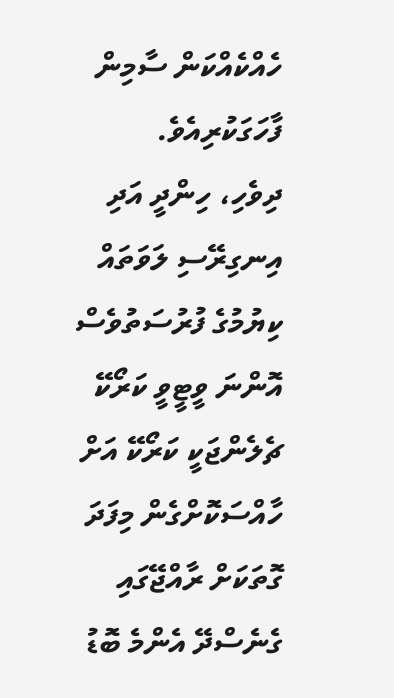ހެއްކެއްކަން ސާމިން ފާހަގަކުރިއެވެ.
ދިވެހި، ހިންދީ އަދި އިނގިރޭސި ލަވަތައް ކިޔުމުގެ ފުރުސަތުވެސް އޮންނަ ވީޓީވީ ކަރޯކޭ ޗެލެންޖަކީ ކަރޯކޭ އަށް ހާއްސަކޮށްގެން މިފަދަ ގޮތަކަށް ރާއްޖޭގައި ގެނެސްދޭ އެންމެ ބޮޑު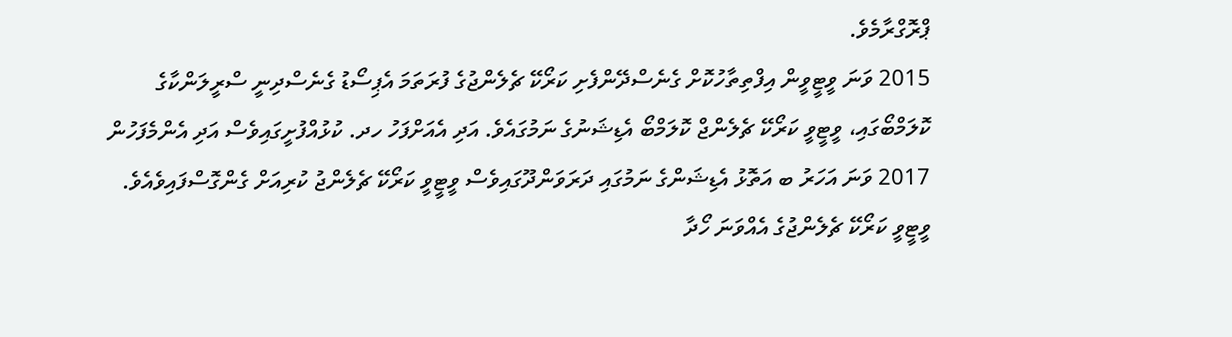ޕްރޮގްރާމެވެ.
2015 ވަނަ ވީޓީވީން އިފްތިތާހުކޮށް ގެނެސްދޭންފެށި ކަރޯކޭ ޗެލެންޖުގެ ފުރަތަމަ އެޕިސޯޑު ގެނެސްދިނީ ސްރީލަންކާގެ ކޮލަމްބޯގައި، ވީޓީވީ ކަރޯކޭ ޗެލެންޖް ކޮލަމްބޯ އެޑިޝަނުގެ ނަމުގައެވެ. އަދި އެއަށްފަހު ހދ. ކުޅުއްފުށީގައިވެސް އަދި އެންމެފަހުން 2017 ވަނަ އަހަރު ބ އަތޮޅު އެޑިޝަންގެ ނަމުގައި ދަރަވަންދޫގައިވެސް ވީޓީވީ ކަރޯކޭ ޗެލެންޖު ކުރިއަށް ގެންގޮސްފައިވެއެވެ.
ވީޓީވީ ކަރޯކޭ ޗެލެންޖުގެ އެއްވަނަ ހޯދާ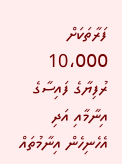ފަރާތަކަށް 10،000 ރުފިޔާގެ ފައިސާގެ އިނާމާއި އަދި އެހެނިހެން އިނާމުތައް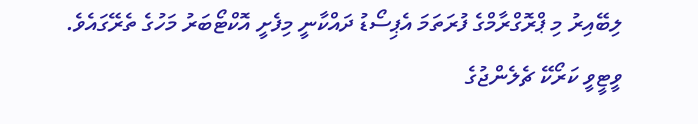ލިބޭއިރު މި ޕްރޮގްރާމްގެ ފުރަތަމަ އެޕިސޯޑު ދައްކާނީ މިފެށީ އޮކްޓޯބަރު މަހުގެ ތެރޭގައެވެ.
ވީޓީވީ ކަރޯކޭ ޗެލެންޖުގެ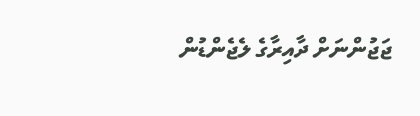ޖަޖުންނަށް ދާއިރާގެ ލެޖެންޑުން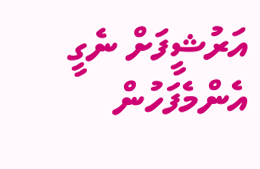އަރުޝީފަށް ނެގީ
އެންމެފަހުން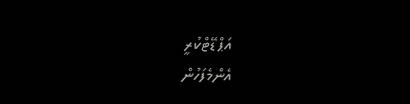އަޕްޑޭޓްކުރީ
އެންމެފަހުން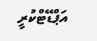އަޕްޑޭޓްކުރީ